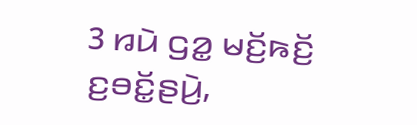3 ꤙꤣꤧ ꤞꤤ꤭ ꤗꤢꤩ꤬ꤒꤢꤩ꤬ ꤢ꤬ꤋꤢꤩ꤭ꤔꤣꤧ꤬,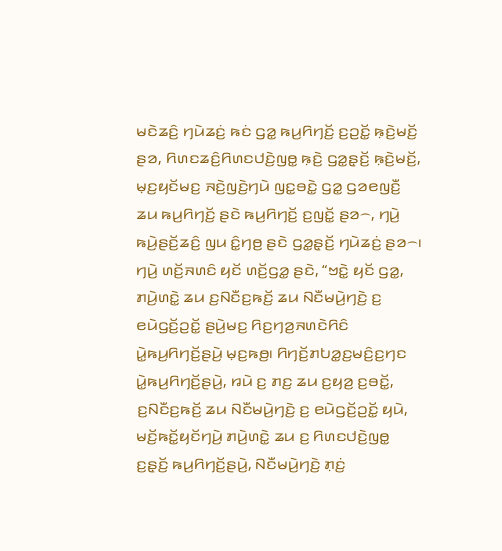ꤗꤢꤧꤘꤢꤨ꤬ ꤚꤣꤧꤘꤢꤦ꤬ ꤒꤢꤦ ꤞꤤ꤭ ꤒꤣ꤬ꤖꤚꤢꤩ꤬ ꤢ꤬ꤑꤢꤩ꤭ ꤒ꤫ꤢꤧ꤬ꤗꤢꤩ꤬ ꤔꤤ, ꤖꤛꤢꤘꤢꤨ꤬ꤖꤛꤢꤓꤢꤧ꤬ꤜꤥ꤭ ꤒ꤫ꤢꤧ꤬ ꤞꤤ꤭ꤔ꤫ꤢꤩ꤬ ꤒ꤫ꤢꤧ꤬ꤗꤢꤩ꤬, ꤗ꤫ꤢ꤬ꤟꤢꤩꤗꤢ꤬ ꤏꤢꤧ꤬ꤜꤢꤧ꤬ꤚꤣꤧ ꤜꤢ꤭ꤋꤢꤧ꤭ ꤞꤤ꤭ ꤞꤤꤕꤜꤢꤪ꤬ ꤘꤣ ꤒꤣ꤬ꤖꤚꤢꤩ꤬ ꤔꤢꤧ ꤒꤣ꤬ꤖꤚꤢꤩ꤬ ꤢ꤬ꤜꤢꤩ꤭ ꤔꤤ꤮, ꤚꤣꤧ꤬ ꤒꤣꤧ꤬ꤔꤢꤩ꤬ꤘꤢꤨ꤬ ꤜꤣ ꤢꤨ꤭ꤚꤥ꤬ ꤔꤢꤧ ꤞꤤ꤭ꤔ꤫ꤢꤩ꤬ ꤚꤣꤧꤘꤢꤦ꤬ ꤔꤤ꤮꤯
ꤚꤣꤧ꤬ ꤛꤢꤩ꤬ꤏꤛꤢꤨ ꤟꤢꤩ ꤛꤢꤩ꤬ꤞꤤ꤭ ꤔꤢꤧ, “ꤠꤢꤧ꤭ ꤟꤢꤩ ꤞꤤ꤭, ꤊꤣꤧ꤬ꤛꤢꤧ꤭ ꤘꤣ ꤢ꤬ꤡꤢꤪꤢ꤬ꤒꤢꤩ꤬ ꤘꤣ ꤡꤢꤪꤗꤣꤧ꤬ꤚꤢꤧ꤬ ꤢ꤬ ꤕꤣꤧꤞꤢꤩ꤬ꤑꤢꤩ꤭ ꤔꤣꤧ꤬ꤗꤢ꤬ ꤖꤢ꤬ꤚꤤ꤬ꤏꤛꤢꤧꤖꤢꤨ ꤣꤧ꤭ꤒꤣ꤬ꤖꤚꤢꤩ꤬ꤔꤣꤧ꤬ ꤗ꤫ꤢ꤬ꤒꤥ꤬꤯ ꤖꤚꤢꤩ꤬ꤊꤝꤤ꤭ꤢ꤬ꤗꤢꤨ꤬ꤢ꤬ꤚꤢ ꤣꤧ꤭ꤒꤣ꤬ꤖꤚꤢꤩ꤬ꤔꤣꤧ꤬, ꤙꤣꤧ ꤢ꤬ ꤊꤢ꤬ ꤘꤣ ꤢ꤬ꤟꤤ꤬ ꤢ꤬ꤋꤢꤩ꤭, ꤢ꤬ꤡꤢꤪꤢ꤬ꤒꤢꤩ꤬ ꤘꤣ ꤡꤢꤪꤗꤣꤧ꤬ꤚꤢꤧ꤬ ꤢ꤬ ꤕꤣꤧꤞꤢꤩ꤬ꤑꤢꤩ꤭ ꤟꤣꤧ, ꤗꤢꤩ꤬ꤒꤢꤩ꤭ꤟꤢꤩꤚꤣꤧ꤬ ꤊꤣꤧ꤬ꤛꤢꤧ꤭ ꤘꤣ ꤢ꤬ ꤖꤛꤢꤓꤢꤧ꤬ꤜꤥ꤭ ꤢ꤬ꤔ꤫ꤢꤩ꤬ ꤒꤣ꤬ꤖꤚꤢꤩ꤬ꤔꤣꤧ꤬, ꤡꤢꤪꤗꤣꤧ꤬ꤚꤢꤧ꤬ ꤊ꤫ꤢꤦ꤬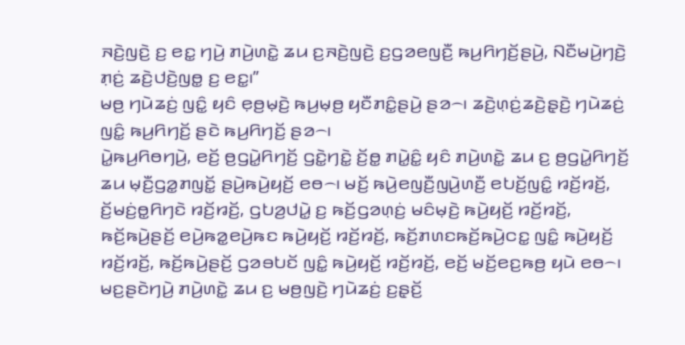ꤏꤢꤧ꤬ꤜꤢꤧ꤬ ꤢ꤬ ꤕꤢ꤭ ꤚꤣꤧ꤬ ꤊꤣꤧ꤬ꤛꤢꤧ꤭ ꤘꤣ ꤢ꤬ꤏꤢꤧ꤬ꤜꤢꤧ꤬ ꤢ꤬ꤞꤤꤕꤜꤢꤪ꤬ ꤒꤣ꤬ꤖꤚꤢꤩ꤬ꤔꤣꤧ꤬, ꤡꤢꤪꤗꤣꤧ꤬ꤚꤢꤧ꤬ ꤊ꤫ꤢꤦ꤬ ꤘꤢꤧ꤬ꤓꤢꤧ꤬ꤜꤥ꤭ ꤢ꤬ ꤕꤢ꤭꤯”
ꤗꤥ꤬ ꤚꤣꤧꤘꤢꤦ꤬ ꤜꤢꤨ꤭ ꤟꤢꤨ ꤕ꤫ꤥ꤬ꤗ꤫ꤢꤧ꤬ ꤒꤣ꤬ꤗ꤫ꤥ꤬ ꤟꤢꤪꤊꤢꤨ꤭ꤔꤣꤧ꤬ ꤔꤤ꤮꤯ ꤘꤢꤧ꤬ꤛ꤫ꤢꤦ꤬ꤘꤢꤧ꤬ꤔ꤫ꤢꤧ꤬ ꤚꤣꤧꤘꤢꤦ꤬ ꤜꤢꤨ꤭ ꤒꤣ꤬ꤖꤚꤢꤩ꤬ ꤔꤢꤧ ꤒꤣ꤬ꤖꤚꤢꤩ꤬ ꤔꤤ꤮꤯
ꤣꤧ꤭ꤒꤣ꤬ꤖꤥꤚꤣꤧ꤬, ꤕꤢꤩ꤬ ꤥ꤬ꤞꤣꤧ꤭ꤖꤚꤢꤩ꤬ ꤞꤢꤧ꤭ꤚꤢꤧ꤭ ꤢꤩ꤬ꤥ꤭ ꤊꤣꤧ꤭ꤢꤨ꤭ ꤟꤢꤨ ꤊꤣꤧ꤬ꤛꤢꤧ꤭ ꤘꤣ ꤢ꤬ ꤥ꤬ꤞꤣꤧ꤭ꤖꤚꤢꤩ꤬ ꤘꤣ ꤗ꤫ꤢꤪ꤬ꤞꤤ꤭ꤊꤜꤢꤩ꤭ ꤔꤣꤧ꤬ꤒꤣꤧ꤬ꤟꤢꤩ꤬ ꤕꤥ꤮꤯ ꤗꤢꤩ꤬ ꤒꤣꤧ꤬ꤕꤜꤢꤪ꤬ꤜꤣꤧ꤬ꤛꤢꤪ꤬ ꤕꤝꤢꤩ꤬ꤜꤢꤨ꤭ ꤙꤢꤩ꤬ꤙꤢꤩ꤬, ꤢꤩ꤬ꤗꤢꤦ꤬ꤥ꤭ꤖꤚꤢꤧ ꤙꤢꤩ꤬ꤙꤢꤩ꤬, ꤞꤝꤤ꤬ꤓꤣꤧ꤭ ꤢ꤬ ꤒꤢꤩ꤬ꤞꤤꤛ꤫ꤢꤦ꤬ ꤗꤢꤨꤗ꤫ꤢꤧ꤬ ꤒꤣꤧ꤬ꤟꤢꤩ꤬ ꤙꤢꤩ꤬ꤙꤢꤩ꤬, ꤒꤢꤩ꤬ꤒꤣꤧ꤬ꤔꤢꤩ꤬ ꤕꤣꤧ꤬ꤒꤤ꤭ꤕꤣꤧ꤬ꤒꤢ ꤒꤣꤧ꤬ꤟꤢꤩ꤬ ꤙꤢꤩ꤬ꤙꤢꤩ꤬, ꤒꤢꤩ꤬ꤊꤛꤢꤒꤢꤩ꤬ꤒꤣꤧ꤬ꤍꤢ꤭ ꤜꤢꤨ꤭ ꤒꤣꤧ꤬ꤟꤢꤩ꤬ ꤙꤢꤩ꤬ꤙꤢꤩ꤬, ꤒꤢꤩ꤬ꤒꤣꤧ꤬ꤔꤢꤩ꤬ ꤞꤤꤋꤝꤢꤩ ꤜꤢꤨ꤭ ꤒꤣꤧ꤬ꤟꤢꤩ꤬ ꤙꤢꤩ꤬ꤙꤢꤩ꤬, ꤕꤢꤩ꤬ ꤗꤢꤩ꤬ꤕꤢ꤬ꤒꤥ꤬ ꤟꤣꤧ ꤕꤥ꤮꤯
ꤗꤢ꤬ꤔꤢꤧꤚꤣꤧ꤬ ꤊꤣꤧ꤬ꤛꤢꤧ꤭ ꤘꤣ ꤢ꤬ ꤗꤥ꤬ꤜꤢꤧ꤬ ꤚꤣꤧꤘꤢꤦ꤬ ꤢ꤬ꤔ꤫ꤢꤩ꤬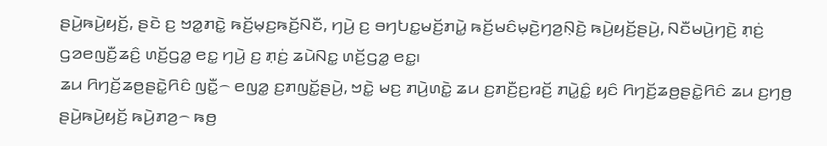ꤔꤣꤧ꤬ꤒꤣꤧ꤬ꤟꤢꤩ꤬, ꤔꤢꤧ ꤢ꤬ ꤠꤤ꤭ꤊꤢꤧ꤭ ꤒꤢꤩ꤬ꤗ꤫ꤢ꤬ꤒꤢꤩ꤬ꤡꤢꤪ, ꤚꤣꤧ꤬ ꤢ꤬ ꤋꤚꤝꤢ꤭ꤗꤢꤩ꤬ꤊꤣꤧ꤭ ꤒꤢꤩ꤬ꤗꤢꤨꤗ꤫ꤢꤧ꤬ꤚꤤ꤬ꤡ꤫ꤢꤧ꤬ ꤒꤣꤧ꤬ꤟꤢꤩ꤬ꤔꤣꤧ꤬, ꤡꤢꤪꤗꤣꤧ꤬ꤚꤢꤧ꤬ ꤊ꤫ꤢꤦ꤬ ꤞꤤꤕꤜꤢꤪ꤬ꤘꤢꤨ꤬ ꤛꤢꤩ꤬ꤞꤤ꤭ ꤕꤢ꤭ ꤚꤣꤧ꤬ ꤢ꤬ ꤊ꤫ꤢꤦ꤬ ꤘꤣꤧꤡꤢ꤭ ꤛꤢꤩ꤬ꤞꤤ꤭ ꤕꤢ꤭꤯
ꤘꤣ ꤖꤚꤢꤩ꤬ꤘꤥ꤬ꤔꤢꤧ꤭ꤖꤢꤨ ꤜꤢꤪ꤭꤮ ꤕꤜꤤ꤭ ꤢ꤬ꤊꤜꤢꤩ꤭ꤔꤣꤧ꤬, ꤠꤢꤧ꤭ ꤗꤢ꤬ ꤊꤣꤧ꤬ꤛꤢꤧ꤭ ꤘꤣ ꤢ꤬ꤊꤢꤪ꤬ꤢ꤬ꤙꤢꤩ꤬ ꤊꤣꤧ꤭ꤢꤨ꤭ ꤟꤢꤨ ꤖꤚꤢꤩ꤬ꤘꤥ꤬ꤔꤢꤧ꤭ꤖꤢꤨ ꤘꤣ ꤢ꤬ꤚꤥ꤬ ꤔꤣꤧ꤬ꤒꤣꤧ꤬ꤟꤢꤩ꤬ ꤒꤣꤧ꤬ꤊꤤ꤬꤮ ꤒꤥ꤬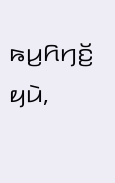ꤒꤣ꤬ꤖꤚꤢꤩ꤬ ꤟꤣꤧ,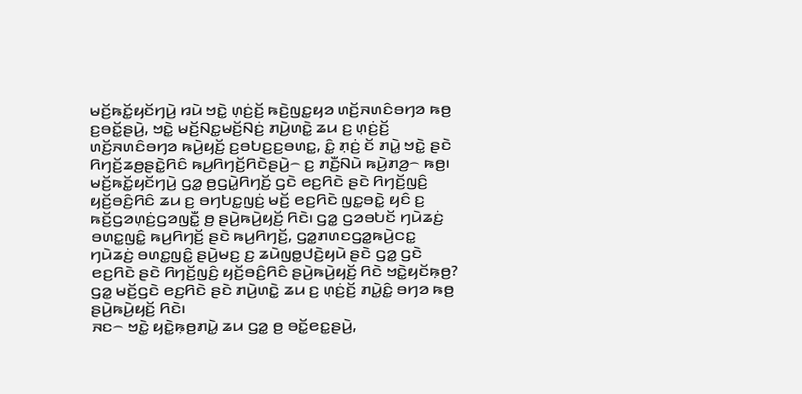ꤗꤢꤩ꤬ꤒꤢꤩ꤭ꤟꤢꤩꤚꤣꤧ꤬ ꤙꤣꤧ ꤠꤢꤧ꤭ ꤛ꤫ꤢꤦ꤬ꤢꤩ꤬ ꤒꤢꤧ꤬ꤜꤢ꤭ꤟꤤ ꤛꤢꤩ꤬ꤏꤛꤢꤨꤋꤚꤤ ꤒꤥ꤬ ꤢ꤬ꤋꤢꤩ꤭ꤔꤣꤧ꤬, ꤠꤢꤧ꤭ ꤗꤢꤩ꤬ꤡꤢ꤭ꤗꤢꤩ꤬ꤡꤢꤦ꤬ ꤊꤣꤧ꤬ꤛꤢꤧ꤭ ꤘꤣ ꤢ꤬ ꤛ꤫ꤢꤦ꤬ꤢꤩ꤬ ꤛꤢꤩ꤬ꤏꤛꤢꤨꤋꤚꤤ ꤒꤣꤧ꤬ꤟꤢꤩ꤬ ꤢ꤬ꤋꤝꤢ꤬ꤢ꤬ꤋꤛꤢ꤭, ꤢꤨ꤭ ꤊ꤫ꤢꤦ꤬ ꤢꤩ ꤊꤣꤧ꤭ ꤠꤢꤧ꤭ ꤔꤢꤧ ꤖꤚꤢꤩ꤬ꤘꤥ꤬ꤔꤢꤧ꤭ꤖꤢꤨ ꤒꤣ꤬ꤖꤚꤢꤩ꤬ꤖꤢꤧꤔꤣꤧ꤬꤮ ꤢ꤬ ꤊꤢꤪ꤬ꤡꤣꤧ ꤒꤣꤧ꤬ꤊꤤ꤬꤮ ꤒꤥ꤬꤯
ꤗꤢꤩ꤬ꤒꤢꤩ꤭ꤟꤢꤩꤚꤣꤧ꤬ ꤞꤤ꤭ ꤥ꤬ꤞꤣꤧ꤭ꤖꤚꤢꤩ꤬ ꤞꤢꤧ ꤕꤢ꤬ꤖꤢꤧ ꤔꤢꤧ ꤖꤚꤢꤩ꤬ꤜꤢꤨ꤬ ꤟꤢꤩ꤬ꤋꤢꤨ꤬ꤖꤢꤨ ꤘꤣ ꤢ꤬ ꤋꤚꤝꤢ꤭ꤜꤢꤦ꤬ ꤗꤢꤩ꤬ ꤕꤢ꤬ꤖꤢꤧ ꤜꤢ꤭ꤋꤢꤧ꤭ ꤟꤢꤨ ꤢ꤬ ꤒꤢꤩ꤬ꤞꤤꤛ꤫ꤢꤦ꤬ꤞꤤꤜꤢꤪ꤭ ꤥ꤬ ꤔꤣꤧ꤬ꤒꤣꤧ꤬ꤟꤢꤩ꤬ ꤖꤢꤧ꤯ ꤞꤤ꤭ ꤞꤤꤋꤝꤢꤩ ꤚꤣꤧꤘꤢꤦ꤬ ꤋꤛꤢ꤭ꤜꤢꤨ꤭ ꤒꤣ꤬ꤖꤚꤢꤩ꤬ ꤔꤢꤧ ꤒꤣ꤬ꤖꤚꤢꤩ꤬, ꤞꤤ꤭ꤊꤛꤢꤞꤤ꤭ꤒꤣꤧ꤬ꤍꤢ꤭ ꤚꤣꤧꤘꤢꤦ꤬ ꤋꤛꤢ꤭ꤜꤢꤨ꤭ ꤔꤣꤧ꤬ꤗꤢ꤬ ꤢ꤬ ꤘꤣꤧꤜꤥ꤭ꤓꤢꤧ꤬ꤟꤣꤧ ꤔꤢꤧ ꤞꤤ꤭ ꤞꤢꤧ ꤕꤢ꤬ꤖꤢꤧ ꤔꤢꤧ ꤖꤚꤢꤩ꤬ꤜꤢꤨ꤬ ꤟꤢꤩ꤬ꤋꤢꤨ꤬ꤖꤢꤨ ꤔꤣꤧ꤬ꤒꤣꤧ꤬ꤟꤢꤩ꤬ ꤖꤢꤧ ꤠꤢꤧ꤭ꤟꤢꤩꤒ꤫ꤥ꤬? ꤞꤤ꤭ ꤗꤢꤩ꤬ꤞꤢꤧ ꤕꤢ꤬ꤖꤢꤧ ꤔꤢꤧ ꤊꤣꤧ꤬ꤛꤢꤧ꤭ ꤘꤣ ꤢ꤬ ꤛ꤫ꤢꤦ꤬ꤢꤩ꤬ ꤊꤣꤧ꤭ꤢꤨ꤭ ꤋꤚꤤ ꤒꤥ꤬ ꤔꤣꤧ꤬ꤒꤣꤧ꤬ꤟꤢꤩ꤬ ꤖꤢꤧ꤯
ꤏꤢ꤮ ꤠꤢꤧ꤭ ꤟꤢꤧ꤭ꤒ꤫ꤥ꤬ꤊꤣꤧ꤭ ꤘꤣ ꤞꤤ꤭ ꤥ꤬ ꤋꤢꤩ꤭ꤕꤢ꤭ꤔꤣꤧ꤬,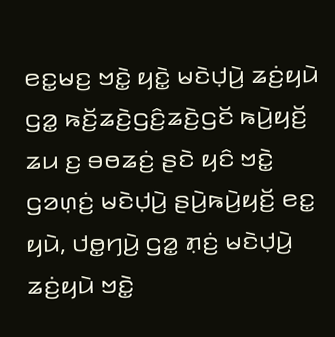ꤕꤢ꤭ꤗꤢ꤬ ꤠꤢꤧ꤭ ꤟꤢꤧ꤭ ꤗꤢꤧꤓ꤫ꤣꤧ꤬ ꤘꤢꤦ꤬ꤟꤣꤧ ꤞꤤ꤭ ꤒꤢꤩ꤬ꤘꤢꤧ꤬ꤞꤢꤨ꤬ꤘꤢꤧ꤬ꤞꤢꤩ ꤒꤣꤧ꤬ꤟꤢꤩ꤬ ꤘꤣ ꤢ꤬ ꤋꤥꤘꤢꤦ꤬ ꤔꤢꤧ ꤟꤢꤨ ꤠꤢꤧ꤭ ꤞꤤꤛ꤫ꤢꤦ꤬ ꤗꤢꤧꤓ꤫ꤣꤧ꤬ ꤔꤣꤧ꤬ꤒꤣꤧ꤬ꤟꤢꤩ꤬ ꤕꤢ꤭ ꤟꤣꤧ, ꤓꤥ꤭ꤚꤣꤧ꤬ ꤞꤤ꤭ ꤊ꤫ꤢꤦ꤬ ꤗꤢꤧꤓ꤫ꤣꤧ꤬ ꤘꤢꤦ꤬ꤟꤣꤧ ꤠꤢꤧ꤭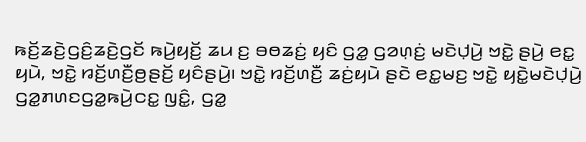ꤒꤢꤩ꤬ꤘꤢꤧ꤬ꤞꤢꤨ꤬ꤘꤢꤧ꤬ꤞꤢꤩ ꤒꤣꤧ꤬ꤟꤢꤩ꤬ ꤘꤣ ꤢ꤬ ꤋꤥꤘꤢꤦ꤬ ꤟꤢꤨ ꤞꤤ꤭ ꤞꤤꤛ꤫ꤢꤦ꤬ ꤗꤢꤧꤓ꤫ꤣꤧ꤬ ꤠꤢꤧ꤭ ꤔꤣꤧ꤬ ꤕꤢ꤭ ꤟꤣꤧ, ꤠꤢꤧ꤭ ꤙꤢꤩ꤬ꤛꤢꤪ꤬ꤥ꤬ꤔꤢꤩ꤬ ꤟꤢꤨꤔꤣꤧ꤬꤯ ꤠꤢꤧ꤭ ꤙꤢꤩ꤬ꤛꤢꤪ꤬ ꤘꤢꤦ꤬ꤟꤣꤧ ꤔꤢꤧ ꤕꤢ꤭ꤗꤢ꤬ ꤠꤢꤧ꤭ ꤟꤢꤧ꤭ꤗꤢꤧꤓ꤫ꤣꤧ꤬ ꤞꤤ꤭ꤊꤛꤢꤞꤤ꤭ꤒꤣꤧ꤬ꤍꤢ꤭ ꤜꤢꤨ꤭, ꤞꤤ꤭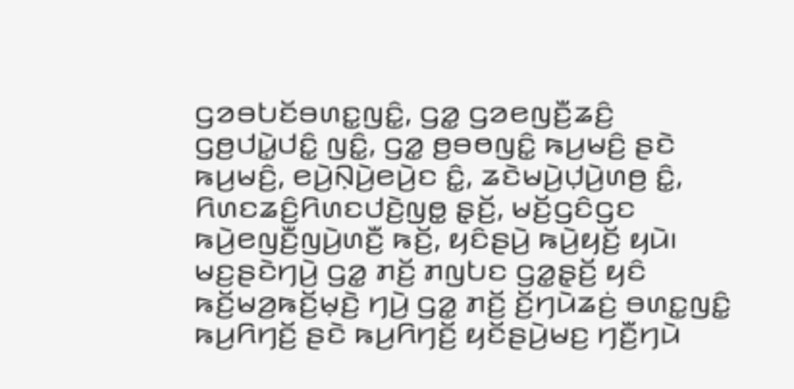ꤞꤤꤋꤝꤢꤩꤋꤛꤢ꤭ꤜꤢꤨ꤭, ꤞꤤ꤭ ꤞꤤꤕꤜꤢꤪ꤬ꤘꤢꤨ꤬ ꤞꤥ꤬ꤓꤣꤧ꤭ꤓꤢꤨ꤭ ꤜꤢꤨ꤭, ꤞꤤ꤭ ꤥ꤬ꤋꤥꤜꤢꤨ꤭ ꤒꤣ꤬ꤗꤢꤨ꤬ ꤔꤢꤧ ꤒꤣ꤬ꤗꤢꤨ꤬, ꤕꤣꤧ꤬ꤡ꤫ꤣꤧ꤬ꤕꤣꤧ꤬ꤢ ꤢꤨ꤭, ꤘꤢꤧꤗꤣꤧ꤬ꤓ꤫ꤣꤧ꤬ꤛꤥ꤬ ꤢꤨ꤭, ꤖꤛꤢꤘꤢꤨ꤬ꤖꤛꤢꤓꤢꤧ꤬ꤜꤥ꤭ ꤔ꤫ꤢꤩ꤬, ꤗꤢꤩ꤬ꤞꤢꤨꤞꤢ ꤒꤣꤧ꤬ꤕꤜꤢꤪ꤬ꤜꤣꤧ꤬ꤛꤢꤪ꤬ ꤒꤢꤩ꤬, ꤟꤢꤨꤔꤣꤧ꤬ ꤒꤣꤧ꤬ꤟꤢꤩ꤬ ꤟꤣꤧ꤯
ꤗꤢ꤬ꤔꤢꤧꤚꤣꤧ꤬ ꤞꤤ꤭ ꤊꤢꤩ꤬ ꤊꤜꤝꤢ ꤞꤤ꤭ꤔ꤫ꤢꤩ꤬ ꤟꤢꤨ ꤒꤢꤩ꤬ꤗꤤ꤬ꤒꤢꤩ꤬ꤗ꤫ꤢꤧ꤬ ꤚꤣꤧ꤬ ꤞꤤ꤭ ꤊꤢꤩ꤬ ꤢꤩ꤬ꤚꤣꤧꤘꤢꤦ꤬ ꤋꤛꤢ꤭ꤜꤢꤨ꤭ ꤒꤣ꤬ꤖꤚꤢꤩ꤬ ꤔꤢꤧ ꤒꤣ꤬ꤖꤚꤢꤩ꤬ ꤟꤢꤩꤔꤣꤧ꤬ꤗꤢ꤬ ꤚꤢꤪ꤬ꤚꤣꤧ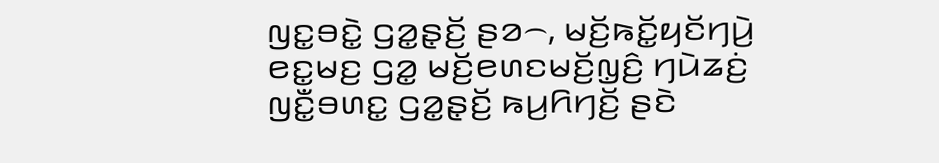ꤜꤢ꤭ꤋꤢꤧ꤭ ꤞꤤ꤭ꤔ꤫ꤢꤩ꤬ ꤔꤤ꤮, ꤗꤢꤩ꤬ꤒꤢꤩ꤭ꤟꤢꤩꤚꤣꤧ꤬ ꤕꤢ꤭ꤗꤢ꤬ ꤞꤤ꤭ ꤗꤢꤩ꤬ꤕꤛꤢꤗꤢꤩ꤬ꤜ꤫ꤢꤨ꤬ ꤚꤣꤧꤘꤢꤦ꤬ ꤜꤢꤪ꤭ꤋꤛꤢ꤭ ꤞꤤ꤭ꤔ꤫ꤢꤩ꤬ ꤒꤣ꤬ꤖꤚꤢꤩ꤬ ꤔꤢꤧ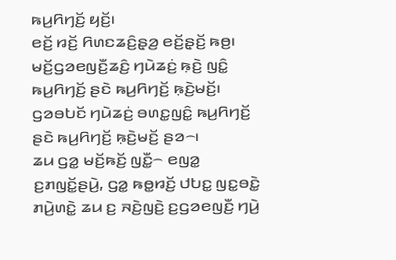ꤒꤣ꤬ꤖꤚꤢꤩ꤬ ꤟꤢꤩ꤬꤯
ꤕꤢꤩ꤬ ꤙꤢꤩ꤬ ꤖꤛꤢꤘꤢꤨ꤬ꤔ꤫ꤤ꤬ ꤕꤢꤩ꤬ꤔ꤫ꤢꤩ꤬ ꤒꤥ꤬꤯ ꤗꤢꤩ꤬ꤞꤤꤕꤜꤢꤪ꤬ꤘꤢꤨ꤬ ꤚꤣꤧꤘꤢꤦ꤬ ꤒ꤫ꤢꤧ꤬ ꤜꤢꤨ꤭ ꤒꤣ꤬ꤖꤚꤢꤩ꤬ ꤔꤢꤧ ꤒꤣ꤬ꤖꤚꤢꤩ꤬ ꤒ꤫ꤢꤧ꤬ꤗꤢꤩ꤬꤯ ꤞꤤꤋꤝꤢꤩ ꤚꤣꤧꤘꤢꤦ꤬ ꤋꤛꤢ꤭ꤜꤢꤨ꤭ ꤒꤣ꤬ꤖꤚꤢꤩ꤬ ꤔꤢꤧ ꤒꤣ꤬ꤖꤚꤢꤩ꤬ ꤒ꤫ꤢꤧ꤬ꤗꤢꤩ꤬ ꤔꤤ꤮꤯
ꤘꤣ ꤞꤤ꤭ ꤗꤢꤩ꤬ꤒꤢꤩ꤬ ꤜꤢꤪ꤭꤮ ꤕꤜꤤ꤭ ꤢ꤬ꤊꤜꤢꤩ꤭ꤔꤣꤧ꤬, ꤞꤤ꤭ ꤒꤥ꤭ꤙꤢꤩ꤬ ꤓꤝꤢ꤭ ꤜꤢ꤭ꤋꤢꤧ꤭ ꤊꤣꤧ꤬ꤛꤢꤧ꤭ ꤘꤣ ꤢ꤬ ꤏꤢꤧ꤬ꤜꤢꤧ꤬ ꤢ꤬ꤞꤤꤕꤜꤢꤪ꤬ ꤚꤣꤧ꤬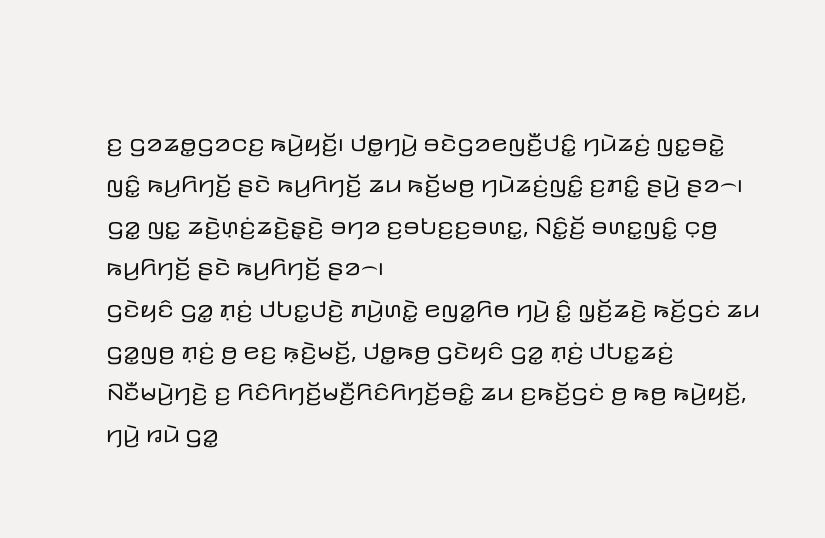ꤢ꤬ ꤞꤤꤘꤥ꤭ꤞꤤꤍꤢ꤬ ꤒꤣꤧ꤬ꤟꤢꤩ꤬꤯ ꤓꤥ꤭ꤚꤣꤧ꤬ ꤋꤢꤧꤞꤤꤕꤜꤢꤪ꤬ꤓꤢꤨ꤭ ꤚꤣꤧꤘꤢꤦ꤬ ꤜꤢ꤭ꤋꤢꤧ꤭ ꤜꤢꤨ꤭ ꤒꤣ꤬ꤖꤚꤢꤩ꤬ ꤔꤢꤧ ꤒꤣ꤬ꤖꤚꤢꤩ꤬ ꤘꤣ ꤒꤢꤩ꤬ꤗꤥ꤬ ꤚꤣꤧꤘꤢꤦ꤬ꤜꤢꤨ꤭ ꤢ꤬ꤊꤢꤨ꤭ ꤔꤣꤧ꤬ ꤔꤤ꤮꤯
ꤞꤤ꤭ ꤜꤢ꤭ ꤘꤢꤧ꤬ꤛ꤫ꤢꤦ꤬ꤘꤢꤧ꤬ꤔ꤫ꤢꤧ꤬ ꤋꤚꤤ ꤢ꤬ꤋꤝꤢ꤬ꤢ꤬ꤋꤛꤢ꤭, ꤡꤢꤨ꤭ꤢꤩ꤬ ꤋꤛꤢ꤭ꤜꤢꤨ꤭ ꤍ꤫ꤥ꤬ ꤒꤣ꤬ꤖꤚꤢꤩ꤬ ꤔꤢꤧ ꤒꤣ꤬ꤖꤚꤢꤩ꤬ ꤔꤤ꤮꤯
ꤞꤢꤧꤟꤢꤨ ꤞꤤ꤭ ꤊ꤫ꤢꤦ꤬ ꤓꤝꤢ꤭ꤓꤢꤧ꤬ ꤊꤣꤧ꤬ꤛꤢꤧ꤭ ꤕꤜꤤ꤭ꤖꤥ ꤚꤣꤧ꤬ ꤢꤨ꤭ ꤜ꤫ꤢꤩ꤬ꤘꤢꤧ꤬ ꤒꤢꤩ꤬ꤞꤢꤦ ꤘꤣ ꤞꤤ꤭ꤜꤥ꤬ ꤊ꤫ꤢꤦ꤬ ꤥ꤬ ꤕꤢ꤬ ꤒ꤫ꤢꤧ꤬ꤗꤢꤩ꤬, ꤓꤥ꤭ꤒꤥ꤬ ꤞꤢꤧꤟꤢꤨ ꤞꤤ꤭ ꤊ꤫ꤢꤦ꤬ ꤓꤝꤢ꤭ꤘꤢꤦ꤬ ꤡꤢꤪꤗꤣꤧ꤬ꤚꤢꤧ꤬ ꤢ꤬ ꤖꤢꤨꤖꤚꤢꤩ꤬ꤗꤢꤪ꤬ꤖꤢꤨꤖꤚꤢꤩ꤬ꤋꤢꤨ꤭ ꤘꤣ ꤢ꤬ꤒꤢꤩ꤬ꤞꤢꤦ ꤥ꤬ ꤒꤥ꤬ ꤒꤣꤧ꤬ꤟꤢꤩ꤬, ꤚꤣꤧ꤬ ꤙꤣꤧ ꤞꤤ꤭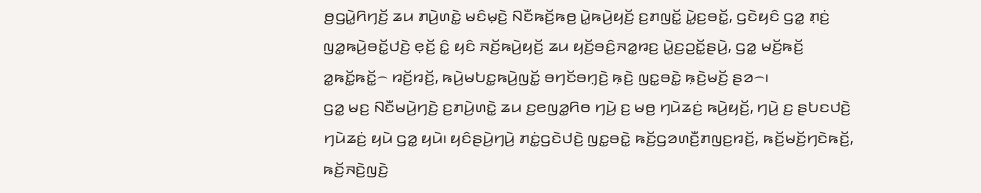ꤥ꤬ꤞꤣꤧ꤭ꤖꤚꤢꤩ꤬ ꤘꤣ ꤊꤣꤧ꤬ꤛꤢꤧ꤭ ꤗꤢꤨꤗ꤫ꤢꤧ꤬ ꤡꤢꤪꤒꤢꤩ꤬ꤒꤥ꤬ ꤣꤧ꤭ꤒꤣꤧ꤬ꤟꤢꤩ꤬ ꤢ꤬ꤊꤜꤢꤩ꤭ ꤣꤧ꤭ꤢ꤬ꤋꤢꤩ꤭, ꤞꤢꤧꤟꤢꤨ ꤞꤤ꤭ ꤊ꤫ꤢꤦ꤬ ꤜꤤ꤭ꤒꤣꤧ꤬ꤋꤢꤩ꤭ꤓꤢꤧ꤬ ꤕ꤫ꤢꤩ꤬ ꤢꤨ꤭ ꤟꤢꤨ ꤏꤢꤩ꤬ꤒꤣꤧ꤬ꤟꤢꤩ꤬ ꤘꤣ ꤟꤢꤩ꤬ꤋꤢꤨ꤬ꤏꤤ꤭ꤙꤢ꤬ ꤣꤧ꤭ꤢ꤬ꤑꤢꤩ꤭ꤔꤣꤧ꤬, ꤞꤤ꤭ ꤗꤢꤩ꤬ꤒꤢꤩ꤬ ꤤ꤭ꤒꤢꤩ꤭ꤒꤢꤩ꤭꤮ ꤙꤢꤩ꤬ꤙꤢꤩ꤬, ꤒꤣꤧ꤬ꤗꤝꤢ꤭ꤒꤣꤧ꤬ꤜꤢꤩ꤭ ꤋꤚꤢꤩꤋꤚ꤫ꤢꤧ꤬ ꤒ꤫ꤢꤧ꤬ ꤜꤢ꤭ꤋꤢꤧ꤭ ꤒ꤫ꤢꤧ꤬ꤗꤢꤩ꤬ ꤔꤤ꤮꤯
ꤞꤤ꤭ ꤗꤢ꤬ ꤡꤢꤪꤗꤣꤧ꤬ꤚꤢꤧ꤬ ꤢ꤬ꤊꤣꤧ꤬ꤛꤢꤧ꤭ ꤘꤣ ꤢ꤬ꤕꤜꤤ꤭ꤖꤥ ꤚꤣꤧ꤬ ꤢ꤬ ꤗꤥ꤬ ꤚꤣꤧꤘꤢꤦ꤬ ꤒꤣꤧ꤬ꤟꤢꤩ꤬, ꤚꤣꤧ꤬ ꤢ꤬ ꤔꤝꤢꤓꤢꤧ꤬ ꤚꤣꤧꤘꤢꤦ꤬ ꤟꤣꤧ ꤞꤤ꤭ ꤟꤣꤧ꤯ ꤟꤢꤨꤔꤣꤧ꤬ꤚꤣꤧ꤬ ꤊꤢꤦ꤭ꤞꤢꤧꤓꤢꤧ꤬ ꤜꤢ꤭ꤋꤢꤧ꤭ ꤒꤢꤩ꤬ꤞꤤꤛꤢꤪ꤬ꤊꤜꤢ꤬ꤙꤢꤩ꤬, ꤒꤢꤩ꤬ꤗꤢꤩ꤬ꤚꤢꤧꤒꤢꤩ꤬, ꤒꤢꤩ꤬ꤏꤢꤧ꤬ꤜꤢꤧ꤬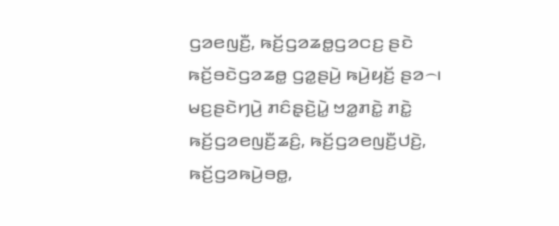ꤞꤤꤕꤜꤢꤪ꤬, ꤒꤢꤩ꤬ꤞꤤꤘꤥ꤭ꤞꤤꤍꤢ꤬ ꤔꤢꤧ ꤒꤢꤩ꤬ꤋꤢꤧꤞꤤꤘꤥ꤭ ꤞꤤ꤭ꤔꤣꤧ꤬ ꤒꤣꤧ꤬ꤟꤢꤩ꤬ ꤔꤤ꤮꤯
ꤗꤢ꤬ꤔꤢꤧꤚꤣꤧ꤬ ꤊꤢꤨꤔ꤫ꤢꤧ꤬ꤣꤧ꤭ ꤠꤤ꤭ꤊꤢꤧ꤭ ꤊꤢꤧ꤭ ꤒꤢꤩ꤬ꤞꤤꤕꤜꤢꤪ꤬ꤘꤢꤨ꤬, ꤒꤢꤩ꤬ꤞꤤꤕꤜꤢꤪ꤬ꤓꤢꤧ꤬, ꤒꤢꤩ꤬ꤞꤤꤒꤣꤧ꤬ꤋꤥ꤭,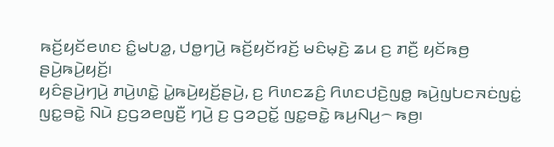ꤒꤢꤩ꤬ꤟꤢꤩꤕꤛꤢ ꤢꤨ꤭ꤗꤝꤤ꤭, ꤓꤥ꤭ꤚꤣꤧ꤬ ꤒꤢꤩ꤬ꤟꤢꤩꤙꤢꤩ꤬ ꤗꤢꤨꤗ꤫ꤢꤧ꤬ ꤘꤣ ꤢ꤬ ꤊꤢꤪ꤬ ꤟꤢꤩꤒꤥ꤬ ꤔꤣꤧ꤬ꤒꤣꤧ꤬ꤟꤢꤩ꤬꤯
ꤟꤢꤨꤔꤣꤧ꤬ꤚꤣꤧ꤬ ꤊꤣꤧ꤬ꤛꤢꤧ꤭ ꤣꤧ꤭ꤒꤣꤧ꤬ꤟꤢꤩ꤬ꤔꤣꤧ꤬, ꤢ꤬ ꤖꤛꤢꤘꤢꤨ꤬ ꤖꤛꤢꤓꤢꤧ꤬ꤜꤥ꤭ ꤒꤣꤧ꤬ꤜꤝꤢꤏꤢꤦꤜꤢꤦ꤭ ꤜꤢ꤭ꤋꤢꤧ꤭ ꤡꤣꤧ ꤢ꤬ꤞꤤꤕꤜꤢꤪ꤬ ꤚꤣꤧ꤬ ꤢ꤬ ꤞꤤꤑꤢꤩ꤭ ꤜꤢ꤭ꤋꤢꤧ꤭ ꤒꤣ꤬ꤡꤣ꤬꤮ ꤒꤥ꤬꤯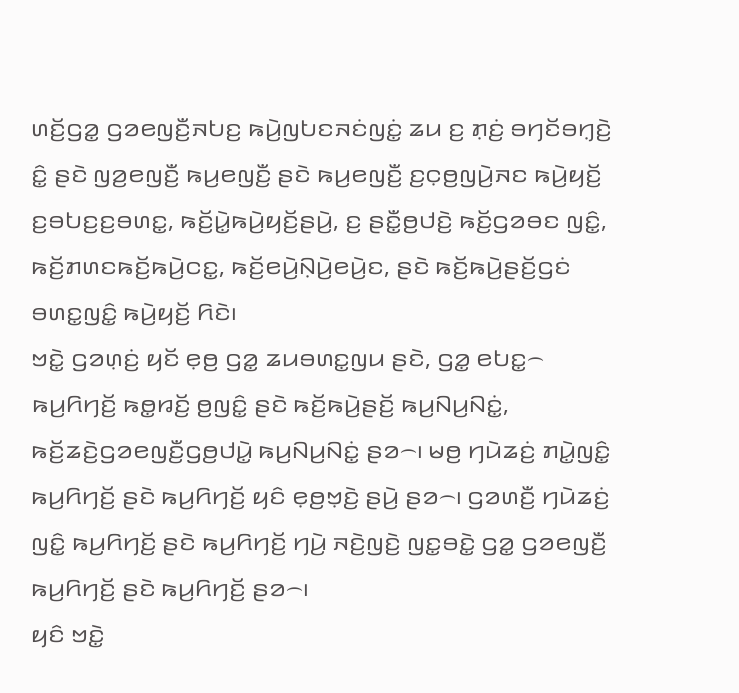ꤛꤢꤩ꤬ꤞꤤ꤭ ꤞꤤꤕꤜꤢꤪ꤬ꤏꤝꤢ꤬ ꤒꤣꤧ꤬ꤜꤝꤢꤏꤢꤦꤜꤢꤦ꤭ ꤘꤣ ꤢ꤬ ꤊ꤫ꤢꤦ꤬ ꤋꤚꤢꤩꤋꤚ꤫ꤢꤧ꤬ ꤢꤨ꤭ ꤔꤢꤧ ꤜꤤ꤬ꤕꤜꤢꤪ꤬ ꤒꤣ꤬ꤕꤜꤢꤪ꤬ ꤔꤢꤧ ꤒꤣ꤬ꤕꤜꤢꤪ꤬ ꤢ꤬ꤍ꤫ꤥ꤬ꤜꤣꤧ꤬ꤏꤢ ꤒꤣꤧ꤬ꤟꤢꤩ꤬ ꤢ꤬ꤋꤝꤢ꤬ꤢ꤬ꤋꤛꤢ꤭, ꤒꤢꤩ꤬ꤣꤧ꤭ꤒꤣꤧ꤬ꤟꤢꤩ꤬ꤔꤣꤧ꤬, ꤢ꤬ ꤔꤢꤪ꤭ꤥ꤬ꤓꤢꤧ꤬ ꤒꤢꤩ꤬ꤞꤤꤋꤢ ꤜꤢꤨ꤭, ꤒꤢꤩ꤬ꤊꤛꤢꤒꤢꤩ꤬ꤒꤣꤧ꤬ꤍꤢ꤭, ꤒꤢꤩ꤬ꤕꤣꤧ꤬ꤡ꤫ꤣꤧ꤬ꤕꤣꤧ꤬ꤢ, ꤔꤢꤧ ꤒꤢꤩ꤬ꤒꤣꤧ꤬ꤔꤢꤩ꤬ꤞꤢꤦ ꤋꤛꤢ꤭ꤜꤢꤨ꤭ ꤒꤣꤧ꤬ꤟꤢꤩ꤬ ꤖꤢꤧ꤯
ꤠꤢꤧ꤭ ꤞꤤꤛ꤫ꤢꤦ꤬ ꤟꤢꤩ ꤕ꤫ꤥ꤬ ꤞꤤ꤭ ꤘꤣꤋꤛꤢ꤭ꤜꤣ ꤔꤢꤧ, ꤞꤤ꤭ ꤕꤝꤢ꤭꤮ ꤒꤣ꤬ꤖꤚꤢꤩ꤬ ꤒꤥ꤭ꤙꤢꤩ꤬ ꤥ꤬ꤜꤢꤨ꤭ ꤔꤢꤧ ꤒꤢꤩ꤬ꤒꤣꤧ꤬ꤔꤢꤩ꤬ ꤒꤣ꤬ꤡꤣ꤬ꤡꤢꤦ꤭, ꤒꤢꤩ꤬ꤘꤢꤧ꤬ꤞꤤꤕꤜꤢꤪ꤬ꤞꤥ꤬ꤓꤣꤧ꤭ ꤒꤣ꤬ꤡꤣ꤬ꤡꤢꤦ꤭ ꤔꤤ꤮꤯ ꤗꤥ꤬ ꤚꤣꤧꤘꤢꤦ꤬ ꤊꤣꤧ꤭ꤜꤢꤨ꤭ ꤒꤣ꤬ꤖꤚꤢꤩ꤬ ꤔꤢꤧ ꤒꤣ꤬ꤖꤚꤢꤩ꤬ ꤟꤢꤨ ꤕ꤫ꤥ꤬ꤠ꤫ꤢꤧ꤬ ꤔꤣꤧ꤬ ꤔꤤ꤮꤯ ꤞꤤꤛꤢꤪ꤬ ꤚꤣꤧꤘꤢꤦ꤬ ꤜꤢꤨ꤭ ꤒꤣ꤬ꤖꤚꤢꤩ꤬ ꤔꤢꤧ ꤒꤣ꤬ꤖꤚꤢꤩ꤬ ꤚꤣꤧ꤬ ꤏꤢꤧ꤬ꤜꤢꤧ꤬ ꤜꤢ꤭ꤋꤢꤧ꤭ ꤞꤤ꤭ ꤞꤤꤕꤜꤢꤪ꤬ ꤒꤣ꤬ꤖꤚꤢꤩ꤬ ꤔꤢꤧ ꤒꤣ꤬ꤖꤚꤢꤩ꤬ ꤔꤤ꤮꤯
ꤟꤢꤨ ꤠꤢꤧ꤭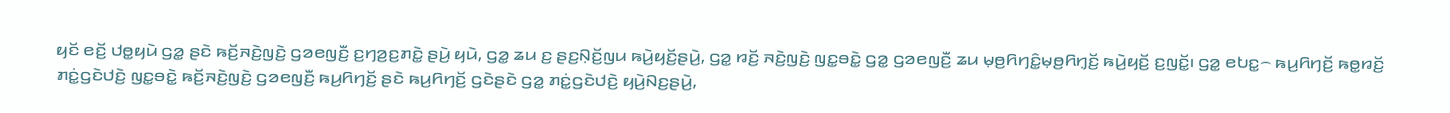ꤟꤢꤩ ꤕꤢꤩ꤬ ꤓꤥ꤭ꤟꤣꤧ ꤞꤤ꤭ ꤔꤢꤧ ꤒꤢꤩ꤬ꤏꤢꤧ꤬ꤜꤢꤧ꤬ ꤞꤤꤕꤜꤢꤪ꤬ ꤢ꤬ꤚꤤ꤬ꤢ꤬ꤊꤢꤧ꤭ ꤔꤣꤧ꤬ ꤟꤣꤧ, ꤞꤤ꤭ ꤘꤣ ꤢ꤬ ꤔꤢ꤬ꤡ꤫ꤢꤩ꤬ꤜꤣ ꤒꤣꤧ꤬ꤟꤢꤩ꤬ꤔꤣꤧ꤬, ꤞꤤ꤭ ꤙꤢꤩ꤬ ꤏꤢꤧ꤬ꤜꤢꤧ꤬ ꤜꤢ꤭ꤋꤢꤧ꤭ ꤞꤤ꤭ ꤞꤤꤕꤜꤢꤪ꤬ ꤘꤣ ꤗ꤫ꤥ꤬ꤖꤚꤢꤨ꤭ꤗ꤫ꤥ꤬ꤖꤚ꤫ꤢꤩ꤬ ꤒꤣꤧ꤬ꤟꤢꤩ꤬ ꤢ꤬ꤜꤢꤩ꤭꤯ ꤞꤤ꤭ ꤕꤝꤢ꤭꤮ ꤒꤣ꤬ꤖꤚꤢꤩ꤬ ꤒꤥ꤭ꤙꤢꤩ꤬ ꤊꤢꤦ꤭ꤞꤢꤧꤓꤢꤧ꤬ ꤜꤢ꤭ꤋꤢꤧ꤭ ꤒꤢꤩ꤬ꤏꤢꤧ꤬ꤜꤢꤧ꤬ ꤞꤤꤕꤜꤢꤪ꤬ ꤒꤣ꤬ꤖꤚꤢꤩ꤬ ꤔꤢꤧ ꤒꤣ꤬ꤖꤚꤢꤩ꤬ ꤞꤢꤧꤔꤢꤧ ꤞꤤ꤭ ꤊꤢꤦ꤭ꤞꤢꤧꤓꤢꤧ꤬ ꤟꤣꤧ꤬ꤡꤢ꤬ꤔꤣꤧ꤬,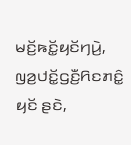ꤗꤢꤩ꤬ꤒꤢꤩ꤭ꤟꤢꤩꤚꤣꤧ꤬, ꤜꤤ꤬ꤓꤢꤩ꤭ꤞꤢꤪ꤬ꤖꤢꤊꤢꤨ꤭ ꤟꤢꤩ ꤔꤢꤧ,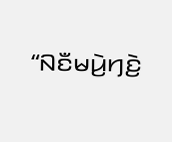“ꤡꤢꤪꤗꤣꤧ꤬ꤚꤢꤧ꤬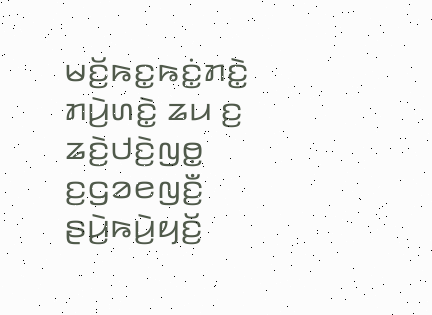ꤗꤢꤩ꤬ꤒꤢ꤭ꤒꤢꤦ꤭ꤊꤢꤧ꤭ ꤊꤣꤧ꤬ꤛꤢꤧ꤭ ꤘꤣ ꤢ꤬ ꤘꤢꤧ꤬ꤓꤢꤧ꤬ꤜꤥ꤭ ꤢ꤬ꤞꤤꤕꤜꤢꤪ꤬ ꤔꤣꤧ꤬ꤒꤣꤧ꤬ꤟꤢꤩ꤬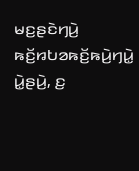ꤗꤢ꤬ꤔꤢꤧꤚꤣꤧ꤬ ꤒꤢꤩ꤬ꤙꤝꤤꤒꤢꤩ꤬ꤒꤣꤧ꤬ꤚꤣꤧ꤭ ꤣꤧ꤭ꤔꤣꤧ꤬, ꤢ꤬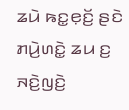ꤘꤣꤧ ꤒꤢ꤭ꤕ꤫ꤢꤩ꤬ ꤔꤢꤧ ꤊꤣꤧ꤬ꤛꤢꤧ꤭ ꤘꤣ ꤢ꤬ ꤏꤢꤧ꤬ꤜꤢꤧ꤬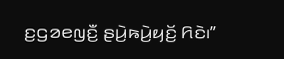ꤢ꤬ꤞꤤꤕꤜꤢꤪ꤬ ꤔꤣꤧ꤬ꤒꤣꤧ꤬ꤟꤢꤩ꤬ ꤖꤢꤧ꤯”